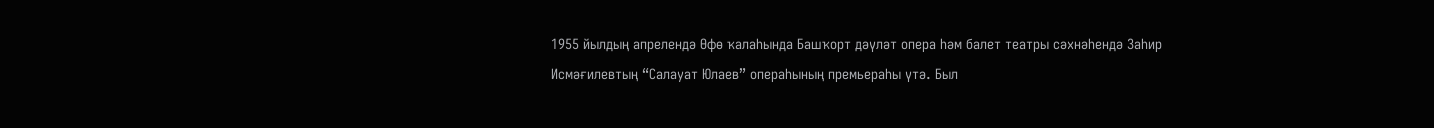1955 йылдың апрелендә Өфө ҡалаһында Башҡорт дәүләт опера һәм балет театры сәхнәһендә Заһир Исмәғилевтың “Салауат Юлаев” операһының премьераһы үтә. Был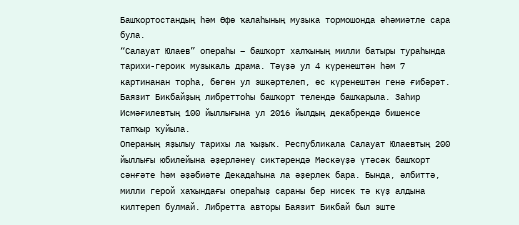Башҡортостандың һәм Өфө ҡалаһының музыка тормошонда әһәмиәтле сара була.
“Салауат Юлаев” операһы – башҡорт халҡының милли батыры тураһында тарихи-героик музыкаль драма. Тәүҙә ул 4 күренештән һәм 7 картинанан торһа, бөгөн ул эшкәртелеп, өс күренештән генә ғибәрәт. Баязит Бикбайҙың либреттоһы башҡорт телендә башҡарыла. Заһир Исмәғилевтың 100 йыллығына ул 2016 йылдың декабрендә бишенсе тапҡыр ҡуйыла.
Операның яҙылыу тарихы ла ҡыҙыҡ. Республикала Салауат Юлаевтың 200 йыллығы юбилейына әҙерләнеү сиктәрендә Мәскәүҙә үтәсәк башҡорт сәнғәте һәм әҙәбиәте Декадаһына ла әҙерлек бара. Бында, әлбиттә, милли герой хаҡындағы операһыҙ сараны бер нисек тә күҙ алдына килтереп булмай. Либретта авторы Баязит Бикбай был эште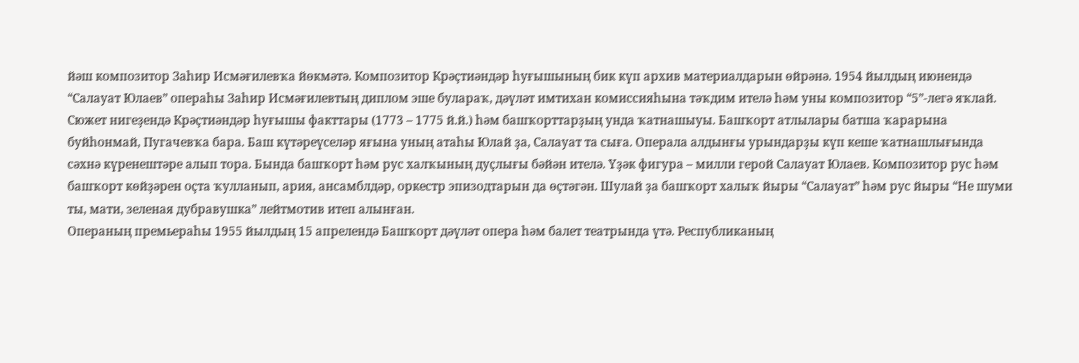йәш композитор Заһир Исмәғилевҡа йөкмәтә. Композитор Крәҫтиәндәр һуғышының бик күп архив материалдарын өйрәнә. 1954 йылдың июнендә “Салауат Юлаев” операһы Заһир Исмәғилевтың диплом эше булараҡ, дәүләт имтихан комиссияһына тәҡдим ителә һәм уны композитор “5”-легә яҡлай.
Сюжет нигеҙендә Крәҫтиәндәр һуғышы факттары (1773 – 1775 й.й.) һәм башҡорттарҙың унда ҡатнашыуы. Башҡорт атлылары батша ҡарарына буйһонмай, Пугачевҡа бара. Баш күтәреүселәр яғына уның атаһы Юлай ҙа, Салауат та сыға. Операла алдынғы урындарҙы күп кеше ҡатнашлығында сәхнә күренештәре алып тора. Бында башҡорт һәм рус халҡының дуҫлығы бәйән ителә. Үҙәк фигура – милли герой Салауат Юлаев. Композитор рус һәм башҡорт көйҙәрен оҫта ҡулланып, ария, ансамблдәр, оркестр эпизодтарын да өҫтәгән. Шулай ҙа башҡорт халыҡ йыры “Салауат” һәм рус йыры “Не шуми ты, мати, зеленая дубравушка” лейтмотив итеп алынған.
Операның премьераһы 1955 йылдың 15 апрелендә Башҡорт дәүләт опера һәм балет театрында үтә. Республиканың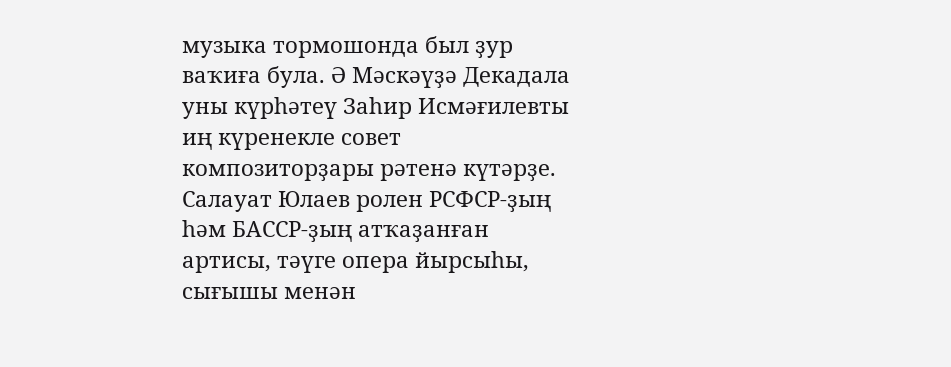музыка тормошонда был ҙур ваҡиға була. Ә Мәскәүҙә Декадала уны күрһәтеү Заһир Исмәғилевты иң күренекле совет композиторҙары рәтенә күтәрҙе.
Салауат Юлаев ролен РСФСР-ҙың һәм БАССР-ҙың атҡаҙанған артисы, тәүге опера йырсыһы, сығышы менән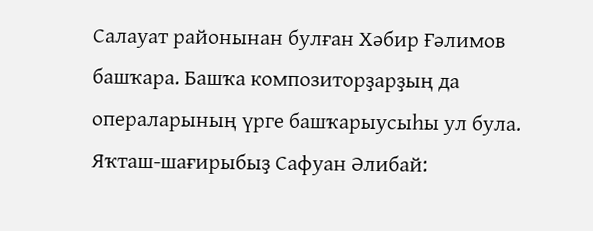Салауат районынан булған Хәбир Ғәлимов башҡара. Башҡа композиторҙарҙың да операларының үрге башҡарыусыһы ул була. Яҡташ-шағирыбыҙ Сафуан Әлибай: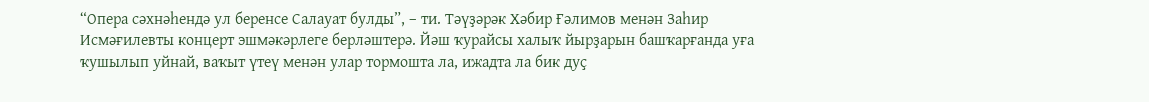“Опера сәхнәһендә ул беренсе Салауат булды”, – ти. Тәүҙәрәк Хәбир Ғәлимов менән Заһир Исмәғилевты концерт эшмәкәрлеге берләштерә. Йәш ҡурайсы халыҡ йырҙарын башҡарғанда уға ҡушылып уйнай, ваҡыт үтеү менән улар тормошта ла, ижадта ла бик дуҫ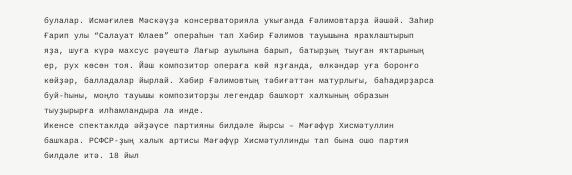булалар. Исмәғилев Мәскәүҙә консерваторияла уҡығанда Ғәлимовтарҙа йәшәй. Заһир Ғарип улы “Салауат Юлаев” операһын тап Хәбир Ғәлимов тауышына яраҡлаштырып яҙа, шуға күрә махсус рәүештә Лағыр ауылына барып, батырҙың тыуған яҡтарының ер, рух көсөн тоя. Йәш композитор операға көй яҙғанда, өлкәндәр уға боронғо көйҙәр, балладалар йырлай. Хәбир Ғәлимовтың тәбиғәттән матурлығы, баһадирҙарса буй-һыны, моңло тауышы композиторҙы легендар башҡорт халҡының образын тыуҙырырға илһамландыра ла инде.
Икенсе спектаклдә әйҙәүсе партияны билдәле йырсы – Мәғәфүр Хисмәтуллин башҡара. РСФСР-ҙың халыҡ артисы Мәғәфүр Хисмәтуллинды тап бына ошо партия билдәле итә. 18 йыл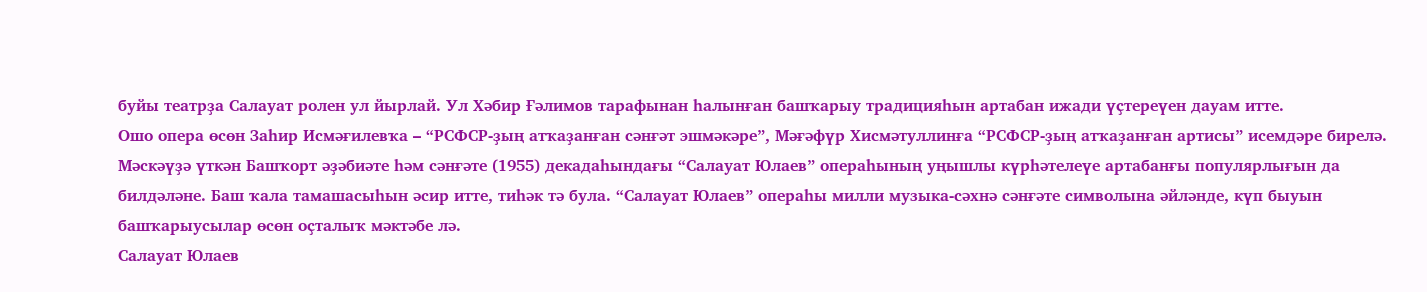буйы театрҙа Салауат ролен ул йырлай. Ул Хәбир Ғәлимов тарафынан һалынған башҡарыу традицияһын артабан ижади үҫтереүен дауам итте.
Ошо опера өсөн Заһир Исмәғилевҡа – “РСФСР-ҙың атҡаҙанған сәнғәт эшмәкәре”, Мәғәфүр Хисмәтуллинға “РСФСР-ҙың атҡаҙанған артисы” исемдәре бирелә.
Мәскәүҙә үткән Башҡорт әҙәбиәте һәм сәнғәте (1955) декадаһындағы “Салауат Юлаев” операһының уңышлы күрһәтелеүе артабанғы популярлығын да билдәләне. Баш ҡала тамашасыһын әсир итте, тиһәк тә була. “Салауат Юлаев” операһы милли музыка-сәхнә сәнғәте символына әйләнде, күп быуын башҡарыусылар өсөн оҫталыҡ мәктәбе лә.
Салауат Юлаев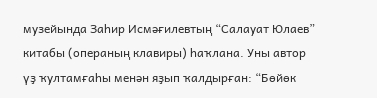музейында Заһир Исмәғилевтың “Салауат Юлаев” китабы (операның клавиры) һаҡлана. Уны автор үҙ ҡултамғаһы менән яҙып ҡалдырған: “Бөйөк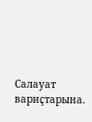Салауат вариҫтарына.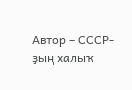Автор – СССР-ҙың халыҡ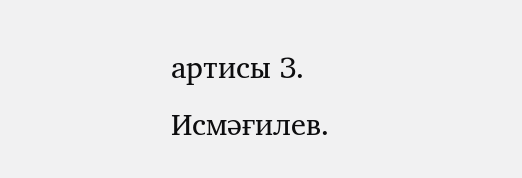артисы З. Исмәғилев.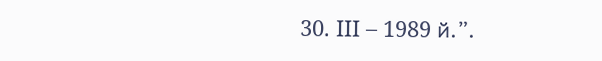30. III – 1989 й.”.